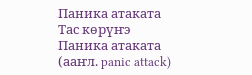Паника атаката
Тас көрүҥэ
Паника атаката (ааҥл. panic attack)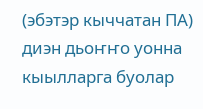(эбэтэр кыччатан ПА) диэн дьоҥҥо уонна кыылларга буолар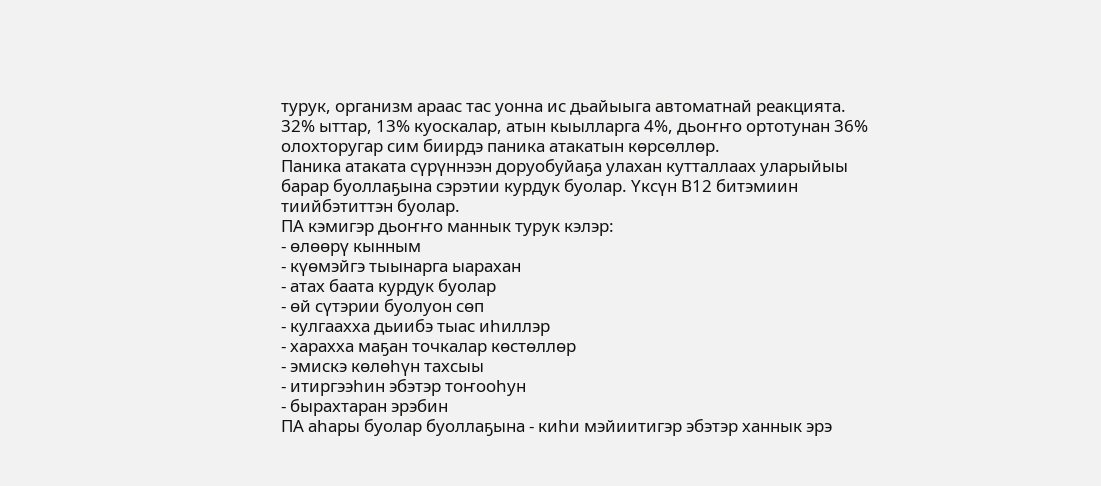турук, организм араас тас уонна ис дьайыыга автоматнай реакцията.
32% ыттар, 13% куоскалар, атын кыылларга 4%, дьоҥҥо ортотунан 36% олохторугар сим биирдэ паника атакатын көрсөллөр.
Паника атаката сүрүннээн доруобуйаҕа улахан кутталлаах уларыйыы барар буоллаҕына сэрэтии курдук буолар. Үксүн B12 битэмиин тиийбэтиттэн буолар.
ПА кэмигэр дьоҥҥо маннык турук кэлэр:
- өлөөрү кынным
- күөмэйгэ тыынарга ыарахан
- атах баата курдук буолар
- өй сүтэрии буолуон сөп
- кулгаахха дьиибэ тыас иһиллэр
- харахха маҕан точкалар көстөллөр
- эмискэ көлөһүн тахсыы
- итиргээһин эбэтэр тоҥооһун
- бырахтаран эрэбин
ПА аһары буолар буоллаҕына - киһи мэйиитигэр эбэтэр ханнык эрэ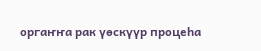оргаҥҥа рак үөскүүр процеһа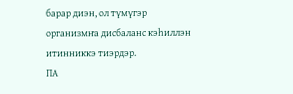барар диэн, ол түмүгэр организмҥа дисбаланс кэһиллэн итинниккэ тиэрдэр.
ПА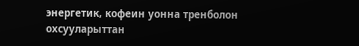энергетик, кофеин уонна тренболон охсууларыттан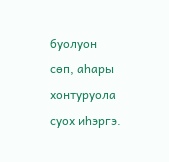буолуон сөп, аһары хонтуруола суох иһэргэ.